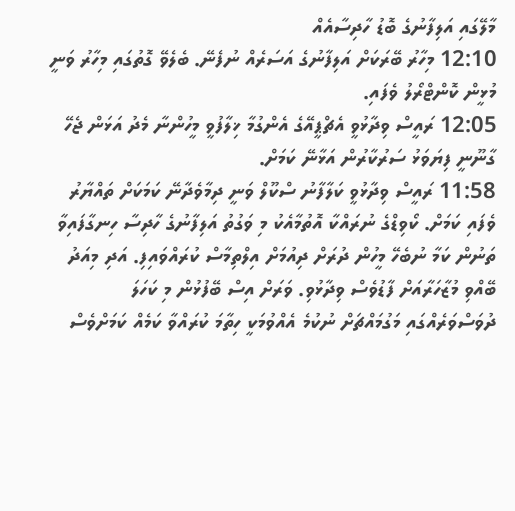މާލޭގައި އަލިފާނުގެ ބޮޑު ހާދިސާއެއް
12:10 މިހާރު ބޭރަކަށް އަލިފާނުގެ އަސަރެއް ނުފެނޭ. ބެލެވޭ ގޮތުގައި މިހާރު ވަނީ މުޅީން ކޮންޓްރޯލު ވެފައި.
12:05 ރައީސް ވިދާޅުވީ އެޗްޕީއޭގެ އެންގުމާ ޚިލާފުވީ މީހުންނާ މެދު އަޅަން ޖެހޭ ގާނޫނީ ފިޔަވަޅު ސަރުކާރުން އަޅާނޭ ކަމަށް.
11:58 ރައީސް ވިދާޅުވީ ކަލާފާނު ސްކޫލް ވަނީ ދިމާވެދާނޭ ކަމަކަށް ތައްޔާރު ވެފައި ކަމަށް. ކޯވިޑްގެ ނުރައްކާ އޮތުމާއެކު މި ވަގުތު އަލިފާނުގެ ހާދިސާ ހިނގާފައިވާ ތަނުން ކަމާ ނުބެހޭ މީހުން ދުރަށް ދިއުމަށް އިލްތިމާސް ކުރައްވައިފި. އަދި މިއަދު ބޭއްވި މުޒާހަރާއަށް ފާޑުވެސް ވިދާޅުވި. ވަރަށް އިސް ބޭފުޅުން މި ކަހަލަ ދުވަސްވަރެއްގައި މަގުމައްޗަށް ނުކުމެ އެއްވުމަކީ ހިތާމަ ކުރައްވާ ކަމެއް ކަމަށްވެސް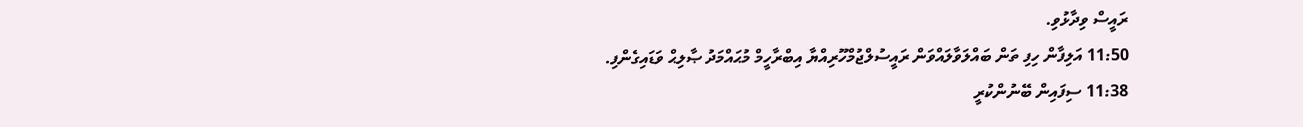ރައީސް ވިދާޅުވި.
11:50 އަލިފާން ހިފި ތަން ބައްލަވާލައްވަން ރައީސުލްޖުމްހޫރިއްޔާ އިބްރާހީމް މުޙައްމަދު ޞާލިޙް ވަޑައިގެންފި.
11:38 ސިފައިން ބޭނުންކުރީ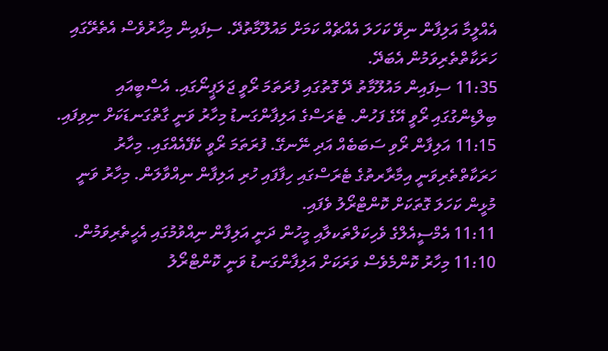އެއްލީމާ އަލިފާން ނިވޭ ކަހަލަ އެއްޗެއް ކަމަށް މައުލޫމާތުދޭ. ސިފައިން މިހާރުވެސް އެތެރޭގައި ހަރަކާތްތެރިވަމުން އެބަދޭ.
11:35 ސިފައިން މައުލޫމާތު ދޭ ގޮތުގައި ފުރަތަމަ ރޯވީ ޖަލަޕީނޯގައި. އެސްބީއައި ބިލްޑިންގުގައި ރޯވީ އޭގެ ފަހުން. ޓެރަސްގެ އަލިފާންގަނޑު މިހާރު ވަނީ ގާތްގަނޑަކަށް ނިވިފައި.
11:15 އަލިފާން ރޯވި ސަބަބެއް އަދި ނޭނގޭ. ފުރަތަމަ ރޯވީ ކެފޭއެއްގައި. މިހާރު ހަރަކާތްތެރިވަނީ އިމާރާރތުގެ ޓެރަސްގައި ހިފާފައި ހުރި އަލިފާން ނިއްވާލަން. މިހާރު ވަނީ މުޅީން ކަހަލަ ގޮތަކަށް ކޮންޓްރޯލު ވެފައި.
11:11 އެމްސީއެލްގެ ވެހިކަލްތަކލާއި މީހުން ދަނީ އަލިފާން ނިއްވުމުގައި އެހީތެރިވަމުން.
11:10 މިހާރު ކޮންމެވެސް ވަރަކަށް އަލިފާންގަނޑު ވަނީ ކޮންޓްރޯލު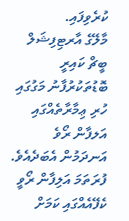ކުރެވިފައި.
މާލޭގެ އާރޓިފިޝަލް ބީޗް ކައިރީ ބޮޑުތަކުރުފާނު މަގުގައި ހުރި ޢިމާރާތެއްގައި އަލފާން ރޯވެ އަނދަމުން އެބަދެއެވެ. ފުރަތަމަ އަލިފާން ރޯވީ ކެފޭއެއްގައި ކަމަށް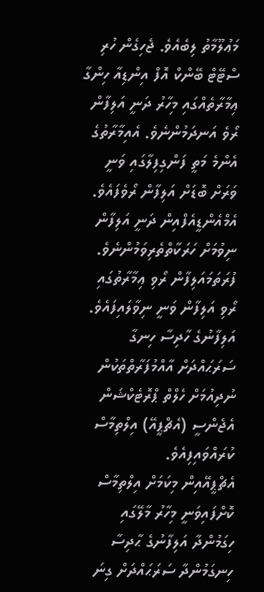މަޢުލޫމާތު ލިބެއެވެ. ޖެހިގެން ހުރި ސްޓޭޓް ބޭންކް އޮފް އިންޑިއާ ހިންގާ ޢިމާރާތެއްގައި މިހާރު ދަނީ އަލިފާން ރޯވެ އަނދަމުންނެވެ. އެއިމާރާތުގެ އެންމެ މަތީ ފަންގިފިލާގައި ވަނީ ވަރަށް ބޮޑަށް އަލިފާން ރޯވެފައެވެ. އެމްއެންޑީއެފްއިން ދަނީ އަލިފާން ނިވުމަށް ހަރަކާތްތެރިވަމުންނެވެ. ފުރަތަމައަލިފާން ރޯވި ޢިމާރާތުގައި ރޯވި އަލިފާން ވަނީ ނިވާލައިފައެވެ.
އަލިފާނުގެ ހާދިސާ ހިނގާ ސަރަޙައްދަށް އާއްމުފަރާތްތަކުން ނުދިއުމަށް ހެލްތް ޕްރޮޓެކްޝަން އެޖެންސީ (އެޗްޕީއޭ) އިލްތިމާސް ކުރައްވައިފިއެވެ.
އެޗްޕީއޭއިން މިކަމަށް އިލްތިމާސް ކޮށްފައިވަނީ މިހާރު މާލޭގައި ހިގަމުންދާ އަލިފާނުގެ ޙާދިސާ ހިނގަމުންދާ ސަރަޙައްދަށް ގިނަ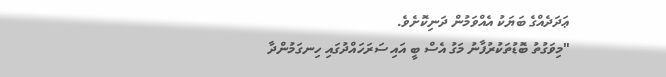ޢަދަދެއްގެ ބަޔަކު އެއްވަމުން ދަނިކޮށެވެ.
"މިވަގުތު ބޮޑުތަކުރުފާނު މަގު އެސް ބީ އައި ސަރަހައްދުގައި ހިނގަމުންދާ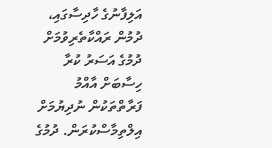އަލިފާނުގެ ހާދިސާގައި، ދުމުން ރައްކާތެރިވުމަށް ދުމުގެ އަސަރު ކުރާ ހިސާބަށް އާއްމު ފަރާތްތަކުން ނުދިޔުމަށް އިލްތިމާސްކުރަން. ދުމުގެ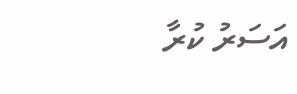އަސަރު ކުރާ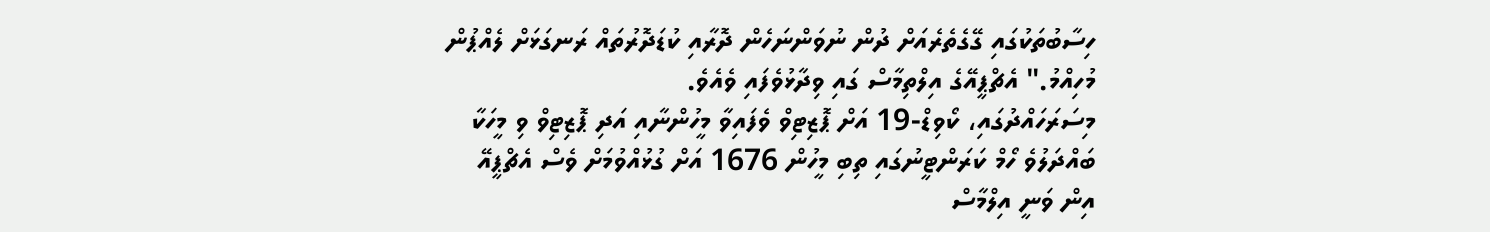ހިސާބުތަކުގައި ގޭގެތެރެއަށް ދުން ނުވަންނަހެން ދޮރާއި ކުޑަދޮރުތައް ރަނގަޅަށް ލެއްޕުން މުހިއްމު." އެޗްޕީއޭގެ އިލްތިމާސް ގައި ވިދާޅުވެފައި ވެއެވެ.
މިސަރަހައްދުގައި، ކޯވިޑް-19 އަށް ޕޮޒިޓިވް ވެފައިވާ މީހުންނާއި އަދި ޕޮޒިޓިވް ވި މީހަކާ ބައްދަލުވެ ހޯމް ކަރަންޓީނުގައި ތިބި މީހުން 1676 އަށް ގުޅުއްވުމަށް ވެސް އެޗްޕީއޭ އިން ވަނީ އިލްމާސް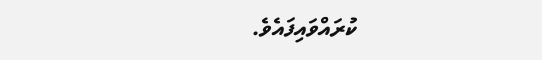ކުރައްވައިފައެވެ.